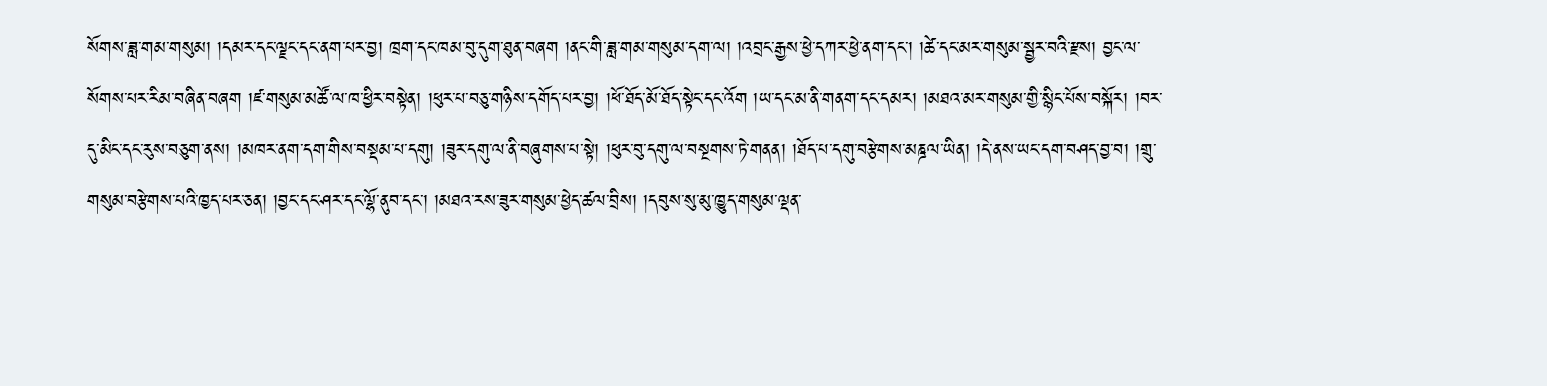སོགས་ཟླ་གམ་གསུམ། །དམར་དང་ལྗང་དང་ནག་པར་བྱ། ཁྲག་དང་ཁམ་བུ་དུག་ཐུན་བཞག །ནང་གི་ཟླ་གམ་གསུམ་དག་ལ། །འབྲང་རྒྱས་ཕྱེ་དཀར་ཕྱེ་ནག་དང་། །ཚེ་དང་མར་གསུམ་སྦྱར་བའི་རྫས། བྱང་ལ་སོགས་པར་རིམ་བཞིན་བཞག །ཛ་གསུམ་མཚོ་ལ་ཁ་ཕྱིར་བསྟེན། །ཕུར་པ་བཅུ་གཉིས་དགོད་པར་བྱ། །ཕོ་ཐོད་མོ་ཐོད་སྟེང་དང་འོག །ཡ་དང་མ་ནི་གནག་དང་དམར། །མཐའ་མར་གསུམ་གྱི་སྙིང་པོས་བསྐོར། །བར་དུ་མིང་དང་རུས་བཅུག་ནས། །མཁར་ནག་དག་གིས་བསྡམ་པ་དགུ། །ཟུར་དགུ་ལ་ནི་བཞུགས་པ་སྟེ། །ཕུར་བུ་དགུ་ལ་བསྔགས་ཏེ་གནན། །ཐོད་པ་དགུ་བརྩེགས་མཎྜལ་ཡིན། །དེ་ནས་ཡང་དག་བཤད་བྱ་བ། །གྲུ་གསུམ་བརྩེགས་པའི་ཁྱད་པར་ཅན། །བྱང་དང་ཤར་དང་ལྷོ་ནུབ་དང་། །མཐའ་རས་ཟུར་གསུམ་ཕྱེད་ཚལ་བྲིས། །དབུས་སུ་མུ་ཁྱུད་གསུམ་ལྡན་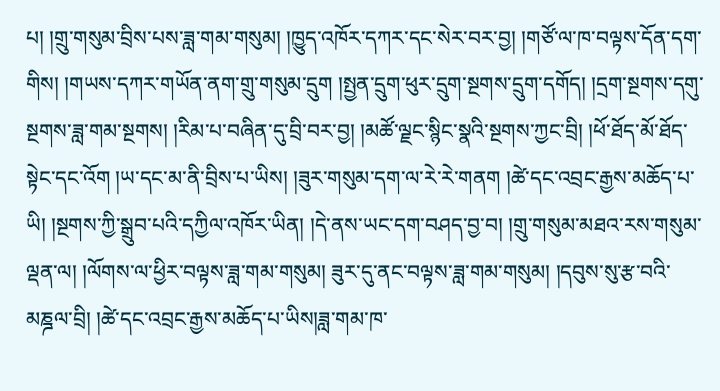པ། །གྲུ་གསུམ་བྲིས་པས་ཟླ་གམ་གསུམ། །ཁྱུད་འཁོར་དཀར་དང་སེར་བར་བྱ། །གཙོ་ལ་ཁ་བལྟས་དོན་དག་གིས། །གཡས་དཀར་གཡོན་ནག་གྲུ་གསུམ་དྲུག །སྤྱན་དྲུག་ཕུར་དྲུག་སྔགས་དྲུག་དགོད། །དྲག་སྔགས་དགུ་སྔགས་ཟླ་གམ་སྔགས། །རིམ་པ་བཞིན་དུ་བྲི་བར་བྱ། །མཚོ་ལྗང་སྙིང་སྣའི་སྔགས་ཀྱང་བྲི། །ཕོ་ཐོད་མོ་ཐོད་སྟེང་དང་འོག །ཡ་དང་མ་ནི་བྲིས་པ་ཡིས། །ཟུར་གསུམ་དག་ལ་རེ་རེ་གནག །ཚེ་དང་འབྲང་རྒྱས་མཆོད་པ་ཡི། །སྔགས་ཀྱི་སྒྲུབ་པའི་དཀྱིལ་འཁོར་ཡིན། །དེ་ནས་ཡང་དག་བཤད་བྱ་བ། །གྲུ་གསུམ་མཐའ་རས་གསུམ་ལྡན་ལ། །ལོགས་ལ་ཕྱིར་བལྟས་ཟླ་གམ་གསུམ། ཟུར་དུ་ནང་བལྟས་ཟླ་གམ་གསུམ། །དབུས་སུ་རྩ་བའི་མཎྜལ་བྲི། །ཚེ་དང་འབྲང་རྒྱས་མཆོད་པ་ཡིས།ཟླ་གམ་ཁ་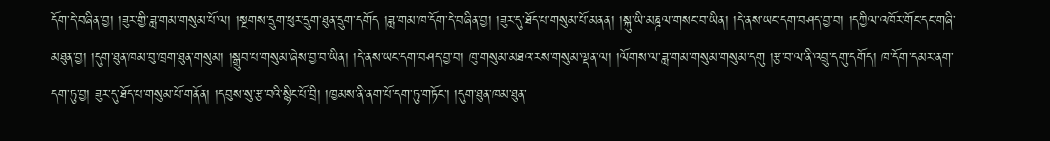དོག་དེ་བཞིན་བྱ། །ཟུར་གྱི་ཟླ་གམ་གསུམ་པོ་ལ། །སྔགས་དྲུག་ཕུར་དྲུག་ཐུན་དྲུག་དགོད །ཟླ་གམ་ཁ་དོག་དེ་བཞིན་བྱ། །ཟུར་དུ་ཐོད་པ་གསུམ་པོ་མནན། །སྐུ་ཡི་མཎྜལ་གསང་བ་ཡིན། །དེ་ནས་ཡང་དག་བཤད་བྱ་བ། །དཀྱིལ་འཁོར་གོང་དང་གཞི་མཐུན་བྱ། །དུག་ཐུན་ཁམ་བུ་ཁྲག་ཐུན་གསུམ། །སྒྲུབ་པ་གསུམ་ཞེས་བྱ་བ་ཡིན། །དེ་ནས་ཡང་དག་བཤད་བྱ་བ། ཁུ་གསུམ་མཐའ་རས་གསུམ་ལྡན་ལ། །ལོགས་ལ་ཟླ་གམ་གསུམ་གསུམ་དགུ །རྩ་བ་ལ་ནི་འབྲུ་དགུ་དགོད། ཁ་དོག་དམར་ནག་དག་ཏུ་བྱ། ཟུར་དུ་ཐོད་པ་གསུམ་པོ་གནོན། །དབུས་སུ་རྩ་བའི་སྙིང་པོ་བྲི། །ཁྱམས་ནི་ནག་པོ་དག་ཏུ་གཏོང་། །དུག་ཐུན་ཁམ་ཐུན་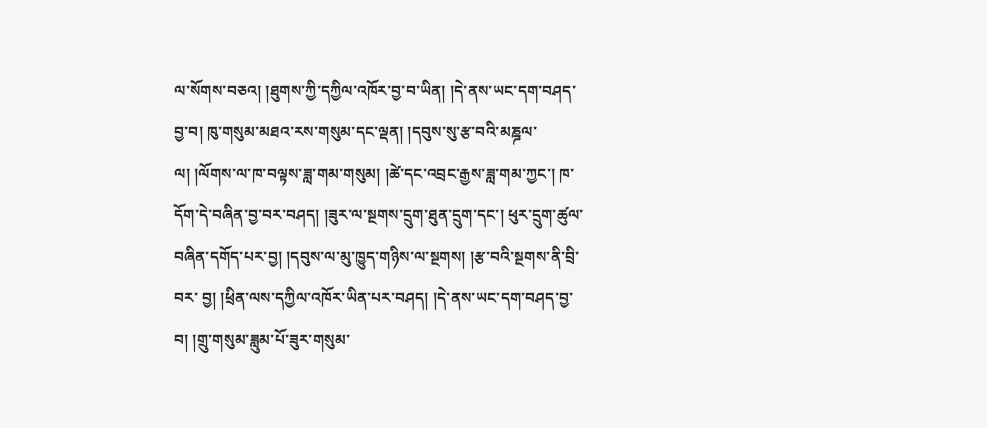ལ་སོགས་བཅའ། །ཐུགས་ཀྱི་དཀྱིལ་འཁོར་བྱ་བ་ཡིན། །དེ་ནས་ཡང་དག་བཤད་བྱ་བ། ཁུ་གསུམ་མཐའ་རས་གསུམ་དང་ལྡན། །དབུས་སུ་རྩ་བའི་མཎྜལ་ལ། །ལོགས་ལ་ཁ་བལྟས་ཟླ་གམ་གསུམ། །ཚེ་དང་འབྲང་རྒྱས་ཟླ་གམ་ཀྱང་། ཁ་དོག་དེ་བཞིན་བྱ་བར་བཤད། །ཟུར་ལ་སྔགས་དྲུག་ཐུན་དྲུག་དང་། ཕུར་དྲུག་ཚུལ་བཞིན་དགོད་པར་བྱ། །དབུས་ལ་མུ་ཁྱུད་གཉིས་ལ་སྔགས། །རྩ་བའི་སྔགས་ནི་བྲི་བར་ བྱ། །ཕྲིན་ལས་དཀྱིལ་འཁོར་ཡིན་པར་བཤད། །དེ་ནས་ཡང་དག་བཤད་བྱ་བ། །གྲུ་གསུམ་ཟླུམ་པོ་ཟུར་གསུམ་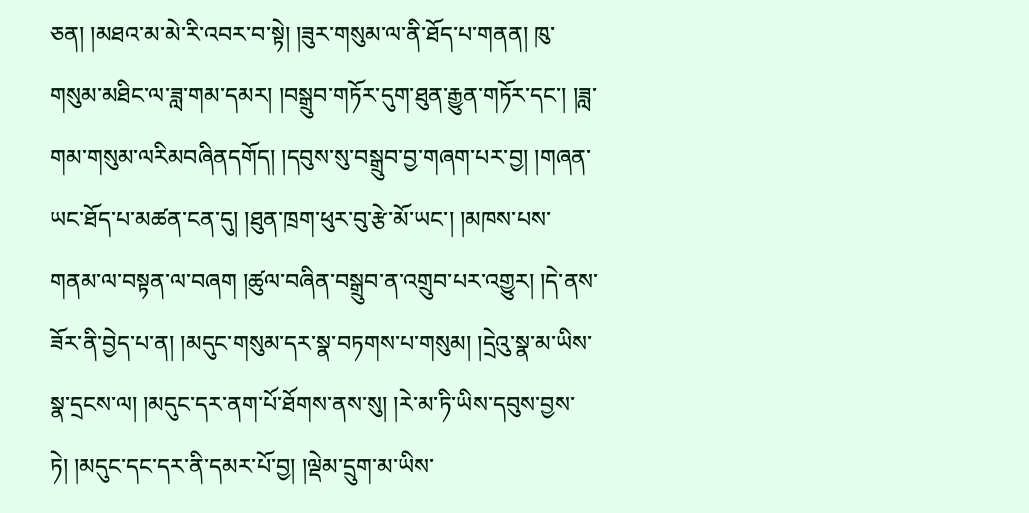ཅན། །མཐའ་མ་མེ་རི་འབར་བ་སྟེ། །ཟུར་གསུམ་ལ་ནི་ཐོད་པ་གནན། ཁུ་གསུམ་མཐིང་ལ་ཟླ་གམ་དམར། །བསྒྲུབ་གཏོར་དུག་ཐུན་རྒྱུན་གཏོར་དང་། །ཟླ་གམ་གསུམ་ལརིམབཞིནདགོད། །དབུས་སུ་བསྒྲུབ་བྱ་གཞག་པར་བྱ། །གཞན་ཡང་ཐོད་པ་མཚན་ངན་དུ། །ཐུན་ཁྲག་ཕུར་བུ་རྩེ་མོ་ཡང་། །མཁས་པས་གནམ་ལ་བསྟན་ལ་བཞག །ཚུལ་བཞིན་བསྒྲུབ་ན་འགྲུབ་པར་འགྱུར། །དེ་ནས་ཟོར་ནི་བྱེད་པ་ན། །མདུང་གསུམ་དར་སྣ་བཏགས་པ་གསུམ། །དྲེའུ་སྣ་མ་ཡིས་སྣ་དྲངས་ལ། །མདུང་དར་ནག་པོ་ཐོགས་ནས་སུ། །རེ་མ་ཏི་ཡིས་དབུས་བྱས་ཏེ། །མདུང་དང་དར་ནི་དམར་པོ་བྱ། །ལྡེམ་དྲུག་མ་ཡིས་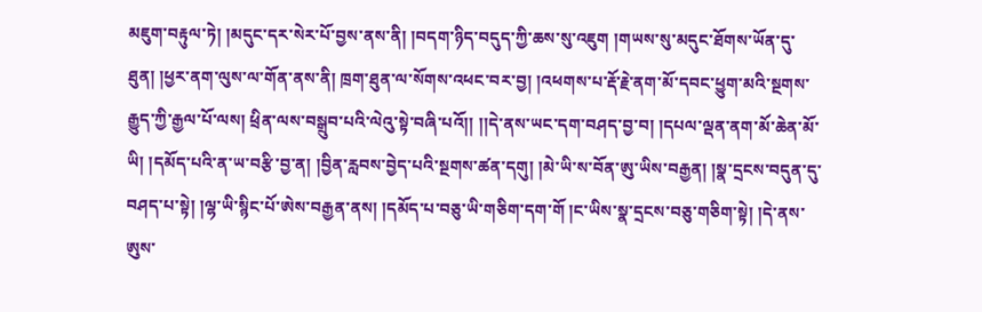མཇུག་བརྟུལ་ཏེ། །མདུང་དར་སེར་པོ་བྱས་ནས་ནི། །བདག་ཉིད་བདུད་ཀྱི་ཆས་སུ་འཇུག །གཡས་སུ་མདུང་ཐོགས་ཡོན་དུ་ཐུན། །ཕྱར་ནག་ལུས་ལ་གོན་ནས་ནི། ཁྲག་ཐུན་ལ་སོགས་འཕང་བར་བྱ། །འཕགས་པ་རྡོ་རྗེ་ནག་མོ་དབང་ཕྱུག་མའི་སྔགས་རྒྱུད་ཀྱི་རྒྱལ་པོ་ལས། ཕྲིན་ལས་བསྒྲུབ་པའི་ལེའུ་སྟེ་བཞི་པའོ།། །།དེ་ནས་ཡང་དག་བཤད་བྱ་བ། །དཔལ་ལྡན་ནག་མོ་ཆེན་མོ་ཡི། །དམོད་པའི་ན་ཡ་བརྩི་བྱ་ན། །བྱིན་རླབས་བྱེད་པའི་སྔགས་ཚན་དགུ། །མེ་ཡི་ས་བོན་ཨུ་ཡིས་བརྒྱན། །སྣ་དྲངས་བདུན་དུ་བཤད་པ་སྟེ། །ལྷ་ཡི་སྙིང་པོ་ཨེས་བརྒྱན་ནས། །དམོད་པ་བཅུ་ཡི་གཅིག་དག་གོ །ང་ཡིས་སྣ་དྲངས་བཅུ་གཅིག་སྟེ། །དེ་ནས་ཨུས་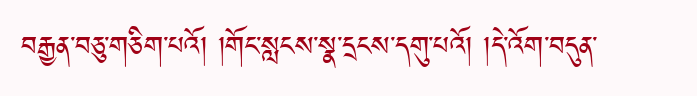བརྒྱན་བཅུ་གཅིག་པའོ། །གོང་སླངས་སྣ་དྲངས་དགུ་པའོ། །དེ་འོག་བདུན་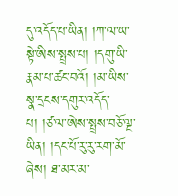དུ་འདོད་པ་ཡིན། །ཀ་ལ་ཡ་སྟེ་ཨིས་སྤྲས་པ། །དགུ་ཡི་རྣམ་པ་ཚང་བའོ། །མ་ཡིས་སྣ་དྲངས་དགུར་འདོད་པ། །ཙ་ལ་ཨེས་སྤྲས་བཅོ་ལྔ་ཡིན། །དང་པོ་རུ་རུ་རག་མོ་ཞེས། ཐ་མར་མ་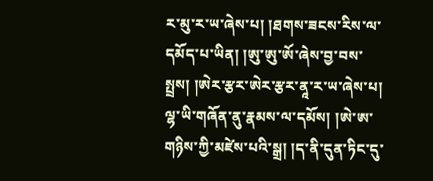ར་མུ་ར་ཡ་ཞེས་པ། །ཐགས་ཟངས་རིས་ལ་དམོད་པ་ཡིན། །ཨུ་ཨུ་ཨོ་ཞེས་བྱ་བས་སྤྲས། །ཨེར་རྩར་ཨེར་རྩར་ནཱ་ར་ཡ་ཞེས་པ། ལྷ་ཡི་གཞོན་ནུ་རྣམས་ལ་དམོས། །ཨེ་ཨ་གཉིས་ཀྱི་མཛེས་པའི་སྒྲ། །ད་ནི་དུན་ཏིང་དུ་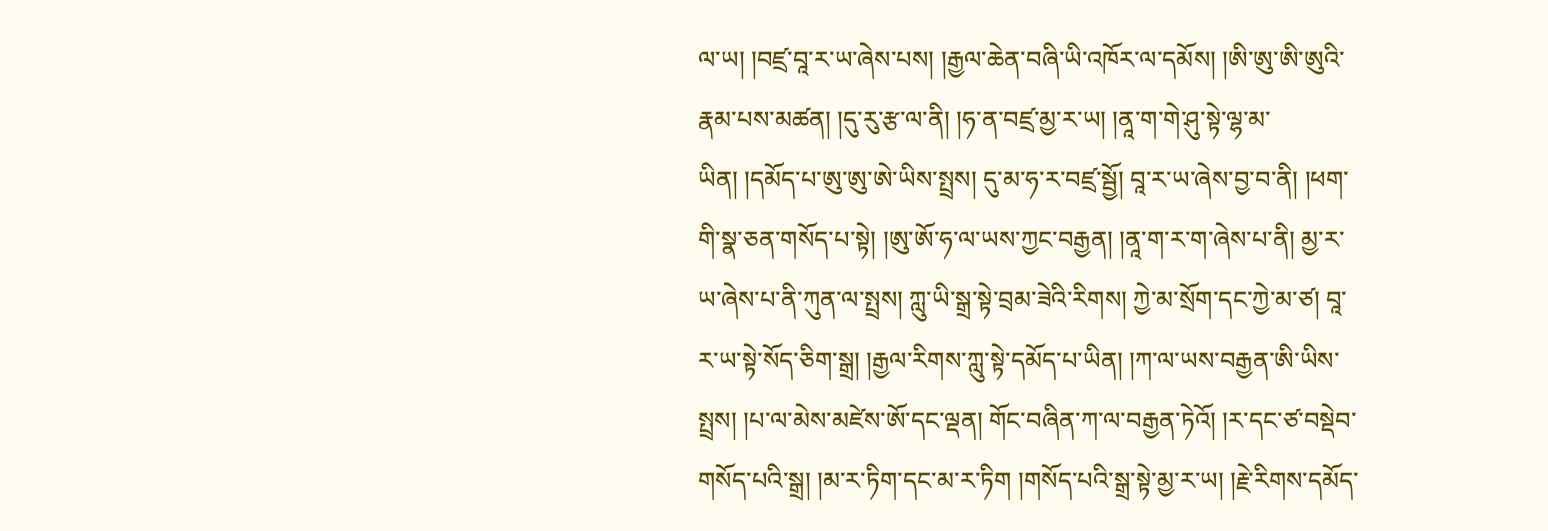ལ་ཡ། །བཛྲ་བཱ་ར་ཡ་ཞེས་པས། །རྒྱལ་ཆེན་བཞི་ཡི་འཁོར་ལ་དམོས། །ཨི་ཨུ་ཨི་ཨུའི་རྣམ་པས་མཚན། །དུ་རུ་རྩ་ལ་ནི། །ཧ་ན་བཛྲ་མྱ་ར་ཡ། །ནཱ་ག་གེ་ཤུ་སྟེ་ལྷ་མ་ཡིན། །དམོད་པ་ཨུ་ཨུ་ཨེ་ཡིས་སྤྲས། དུ་མ་ཧ་ར་བཛྲ་སྦྱོ། བཱ་ར་ཡ་ཞེས་བྱ་བ་ནི། །ཕག་གི་སྣ་ཅན་གསོད་པ་སྟེ། །ཨུ་ཨོ་ཧ་ལ་ཡས་ཀྱང་བརྒྱན། །ནཱ་ག་ར་ག་ཞེས་པ་ནི། མྱ་ར་ཡ་ཞེས་པ་ནི་ཀུན་ལ་སྤྲས། ཀླུ་ཡི་སྒྲ་སྟེ་བྲམ་ཟེའི་རིགས། ཀྱེ་མ་སྲོག་དང་ཀྱེ་མ་ཙ། བཱ་ར་ཡ་སྟེ་སོད་ཅིག་སྒྲ། །རྒྱལ་རིགས་ཀླུ་སྟེ་དམོད་པ་ཡིན། །ཀ་ལ་ཡས་བརྒྱན་ཨི་ཡིས་སྤྲས། །པ་ལ་མེས་མཛེས་ཨོ་དང་ལྡན། གོང་བཞིན་ཀ་ལ་བརྒྱན་ཏེའོ། །ར་དང་ཙ་བསྡེབ་གསོད་པའི་སྒྲ། །མ་ར་ཏིག་དང་མ་ར་ཏིག །གསོད་པའི་སྒྲ་སྟེ་མྱ་ར་ཡ། །རྗེ་རིགས་དམོད་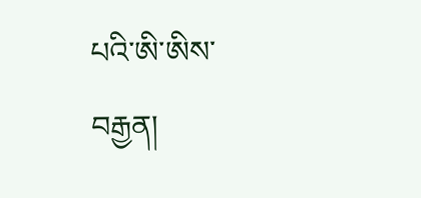པའི་ཨི་ཨིས་བརྒྱན།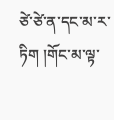ཙེ་ཙེ་ན་དང་མ་ར་ཏིག །གོང་མ་ལྟ་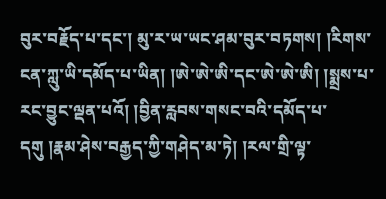བུར་བརྗོད་པ་དང་། མུ་ར་ཡ་ཡང་ཤམ་བུར་བཏགས། །རིགས་ངན་ཀླུ་ཡི་དམོད་པ་ཡིན། །ཨེ་ཨེ་ཨི་དང་ཨེ་ཨེ་ཨི། །སྨྲས་པ་རང་བྱུང་ལྡན་པའོ། །བྱིན་རླབས་གསང་བའི་དམོད་པ་དགུ །རྣམ་ཤེས་བརྒྱད་ཀྱི་གཤེད་མ་ཏེ། །རལ་གྲི་ལྟ་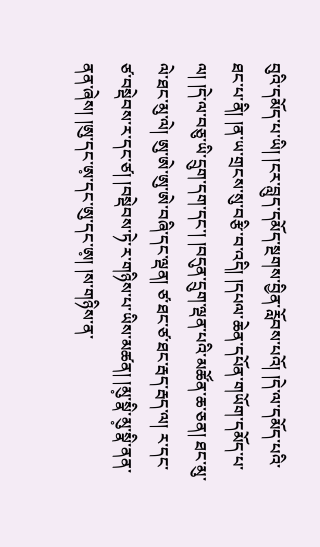བུའི་དམོད་པ་ཡི། །ངར་བླུད་དམོད་སྔགས་བྱིན་རློབས་པའོ། །དེ་ལ་དམོད་པའི་ཐང་པ་ནི། །ན་ཡ་གྲངས་སུ་བརྩི་བ་འདི། །དཔལ་ཆེན་དཔོན་གཡོག་དམོད་པ་ལ། །དེ་ལ་བཅུ་ཡི་དྲུག་དག་དང་། །བདུན་དྲུག་ལྡན་པའི་མཚོན་ཆ་ཅན། ཐང་མུ་ལེ་ཐང་མུ་ལེ། ཨུ་ཨེ་ཨུ་ཨེ་བཞི་དང་ལྡན། ཙ་ཐང་ཙ་ཐང་རྦད་རྦད་ལ། ར་དང་ཙ་བསྡེབས་ར་དང་ཙ། །བསྡེབས་ཏེ་ར་གཉིས་པ་ཡིས་མཚན། །མུ༷་སྣི་མུ༷་སྣི་ནན་ནན་ཞེས། །ཨུ་དང་ཨ༷་དང་ཨུ་དང་ཨ༷། །ས་གཉིས་ན་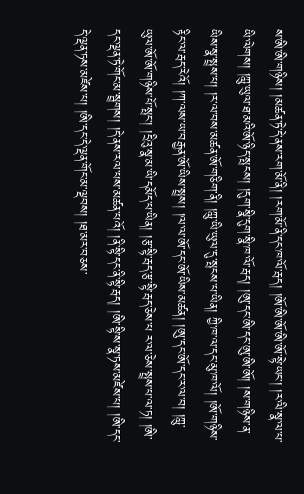ས་ཨི་ཨི་གཉིས། །མཚན་ཏེ་དེ་ནས་རག་མོ་ནི། །རག་མོ་ནི་དང་ཁ་ལོ་རྦད། །ཨོ་ཨི་ཨོ་ཨི་ཨོ་སྟེ་ཡང་། །ར་ལི་སྣ་ལ་པ་ཡི་ལེགས། །ཀླུ་ཡུལ་ཐ་མའི་ཨོ་ཉིད་སྤངས། །དུག་སྣི་དུག་སྣི་ཁ་ལོ་རྦད། །ཨུ་དང་ཨི་དང་ཨུ་ཨི་ཨོ། །ས་གཉིས་ན་ཡིས་སྣ་སྤྲས་པ། །ར་ལ་བས་མཚན་ཨོ་གཅིག་ནི། །ཀླུ་ཡི་ཡུལ་དུ་སྤངས་པ་ཡིན། ཀྱི་ཁ་ལ་དང་མུ་ཁ་ལོ། །ཨོ་གཉིས་རྟིང་ལ་རྦད་རེའོ། །ཀ་ལས་ཡ་བརྒྱན་ཨོ་ཡིས་སྤྲས། །ལ་ལ་ཨོ་དང་ཨོ་ཡིས་མཚན། །ཨུ་དང་ཨོ་དང་ར་ལ་བ། །ཀླུ་ཡུལ་ཨོ་ཨོ་གཉིས་པོ་སྤང་། །དྲིའུ་སྣ་མ་ཡི་དམོད་པ་ཡིན། །རྩ་སྟི་རྦད་རྩ་སྟི་རྦད་ཅེས་པ ར་ལ་ཅེས་སྤྲས་པ་ལ་ཏ། །ཨི་དང་ལྡན་ཏེ་གོང་མ་སྦྲགས། །དེ་ནས་རལ་པས་མཚན་པའོ། །ནི་སྟི་དང་ནི་སྟི་རྦད། །ཨི་སྟི་ས་སྣ་ཏས་མཛེས་པ། །ཨི་དང་དེ་ལྡན་ཏས་མཛེས་པ། །ཨི་དང་དེ་ལྡན་གོང་མ་ལྡབས། །ཐ་མར་བཅས་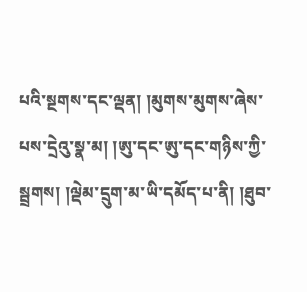པའི་སྔགས་དང་ལྡན། །མུགས་མུགས་ཞེས་པས་དྲེའུ་སྣ་མ། །ཨུ་དང་ཨུ་དང་གཉིས་ཀྱི་སྦྲགས། །ལྡེམ་དྲུག་མ་ཡི་དམོད་པ་ནི། །ཐུབ་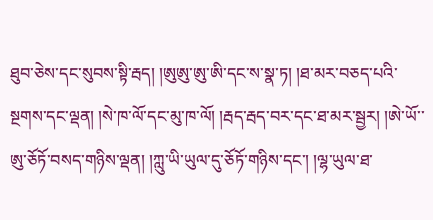ཐུབ་ཅེས་དང་སུབས་སྟི་རྦད། །ཨུཨུ་ཨུ་ཨི་དང་ས་སྣ་ཏ། །ཐ་མར་བཅད་པའི་སྔགས་དང་ལྡན། །སེ་ཁ་ལོ་དང་མུ་ཁ་ལོ། །རྦད་རྦད་བར་དང་ཐ་མར་སྦྱར། །ཨེ་ཡོ་་ཨུ་ཅོཏོ་བསད་གཉིས་ལྡན། །ཀླུ་ཡི་ཡུལ་དུ་ཅོཏོ་གཉིས་དང་། །ལྷ་ཡུལ་ཐ་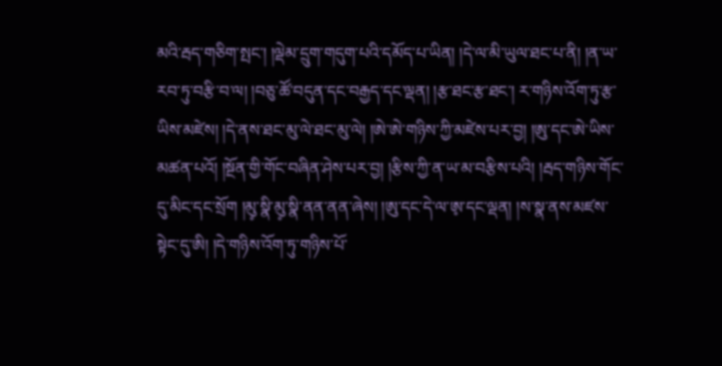མའི་རྦད་གཅིག་སྤང་། །ལྡེམ་དྲུག་གདུག་པའི་དམོད་པ་ཡིན། །དེ་ལ་མི་ཡུལ་ཐང་པ་ནི། །ན་ཡ་རབ་ཏུ་བརྩི་བ་ལ། །བཅུ་ཚོ་བདུན་དང་བརྒྱད་དང་ལྡན། །རྩ་ཐང་རྩ་ཐང་། ར་གཉིས་འོག་ཏུ་རྩ་ཡིས་མཛེས། །དེ་ནས་ཐང་མུ་ལེ་ཐང་མུ་ལེ། །ཨེ་ཨེ་གཉིས་ཀྱི་མཛེས་པར་བྱ། །ཨུ་དང་ཨེ་ཡིས་མཚན་པའོ། །སྔོན་གྱི་གོང་བཞིན་ཤེས་པར་བྱ། །རྩིས་ཀྱི་ན་ཡ་མ་བརྩིས་པའི། །རྦད་གཉིས་གོང་དུ་མིང་དང་སྲོག །མུ༷་སྣི་མུ༷་སྣི་ནན་ནན་ཞེས། །ཨུ་དང་དེ་ལ་ཨ༷་དང་ལྡན། །ས་སྣ་ནས་མཛས་སྟེང་དུ་ཨི། །དེ་གཉིས་འོག་ཏུ་གཉིས་པོ་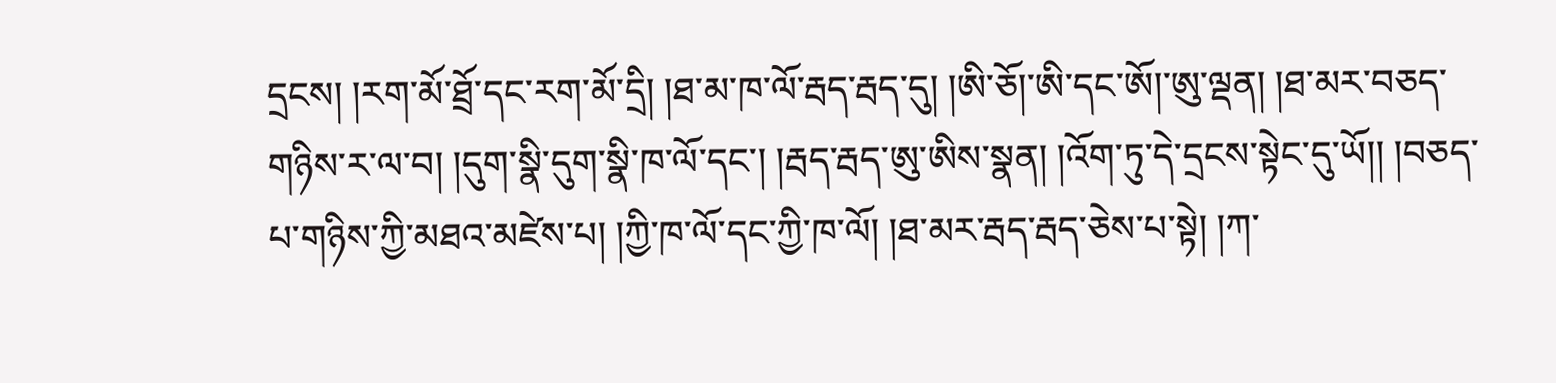དྲངས། །རག་མོ་ཐྲོ་དང་རག་མོ་དྲི། །ཐ་མ་ཁ་ལོ་རྦད་རྦད་དུ། །ཨི་ཅོ།་ཨི་དང་ཨོ།་ཨུ་ལྡན། །ཐ་མར་བཅད་གཉིས་ར་ལ་བ། །དུག་སྣི་དུག་སྣི་ཁ་ལོ་དང་། །རྦད་རྦད་ཨུ་ཨིས་སྣན། །འོག་ཏུ་དེ་དྲངས་སྟེང་དུ་ཡོ།། །བཅད་པ་གཉིས་ཀྱི་མཐའ་མཛེས་པ། །ཀྱི་ཁ་ལོ་དང་ཀྱི་ཁ་ལོ། །ཐ་མར་རྦད་རྦད་ཅེས་པ་སྟེ། །ཀ་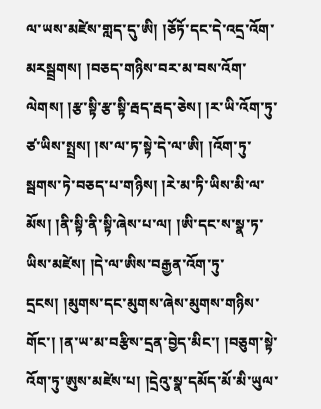ལ་ཡས་མཛེས་གླད་དུ་ཨི། །ཅོཏོ་དང་དེ་འདྲ་འོག་མརསྦྲགས། །བཅད་གཉིས་བར་མ་བས་འོག་ལེགས། །རྩ་སྟི་རྩ་སྟི་རྦད་རྦད་ཅེས། །ར་ཡི་འོག་ཏུ་ཙ་ཡིས་སྤྲས། །ས་ལ་ཏ་སྟེ་དེ་ལ་ཨི། །འོག་ཏུ་སྦགས་ཏེ་བཅད་པ་གཉིས། །རེ་མ་ཏི་ཡིས་མི་ལ་མོས། །ནི་སྟི་ནི་སྟི་ཞེས་པ་ལ། །ཨི་དང་ས་སྣ་ཏ་ཡིས་མཛེས། །དེ་ལ་ཨིས་བརྒྱན་འོག་ཏུ་དྲངས། །མུགས་དང་མུགས་ཞེས་མུགས་གཉིས་གོང་། །ན་ཡ་མ་བརྩིས་དྲན་བྱེད་མིང་། །བཅུག་སྟེ་འོག་ཏུ་ཨུས་མཛེས་པ། །དྲེའུ་སྣ་དམོད་མོ་མི་ཡུལ་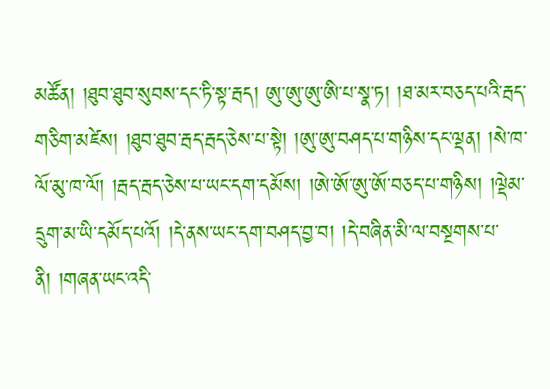མཚོན། །ཐུབ་ཐུབ་སུབས་དང་ཏི་སྟ་རྦད། ཨུ་ཨུ་ཨུ་ཨི་པ་སྣ་ཏ། །ཐ་མར་བཅད་པའི་རྦད་གཅིག་མཛེས། །ཐུབ་ཐུབ་རྦད་རྦད་ཅེས་པ་སྟེ། །ཨུ་ཨུ་བཤད་པ་གཉིས་དང་ལྡན། །སེ་ཁ་ལོ་མུ་ཁ་ལོ། །རྦད་རྦད་ཅེས་པ་ཡང་དག་དམོས། །ཨེ་ཨོ་ཨུ་ཨོ་བཅད་པ་གཉིས། །ལྡེམ་དྲུག་མ་ཡི་དམོད་པའོ། །དེ་ནས་ཡང་དག་བཤད་བྱ་བ། །དེ་བཞིན་མི་ལ་བསྔགས་པ་ནི། །གཞན་ཡང་འདི་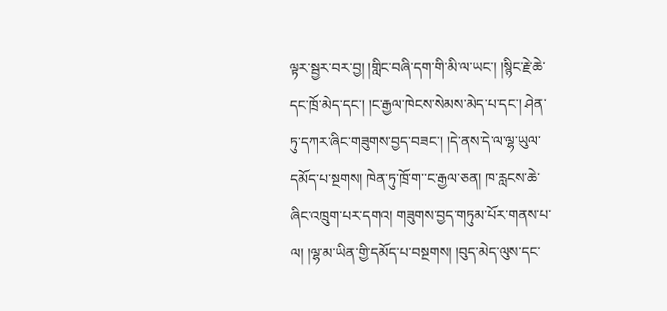ལྟར་སྦྱར་བར་བྱ། །གླིང་བཞི་དག་གི་མི་ལ་ཡང་། །སྙིང་རྗེ་ཆེ་དང་ཁྲོ་མེད་དང་། །ང་རྒྱལ་ཁེངས་སེམས་མེད་པ་དང་། ཤེན་ཏུ་དཀར་ཞིང་གཟུགས་བྱད་བཟང་། །དེ་ནས་དེ་ལ་ལྷ་ཡུལ་དམོད་པ་སྔགས། ཁེན་ཏུ་ཁྲོ་ག་་ང་རྒྱལ་ཅན། ཁ་རླངས་ཆེ་ཞིང་འཁྲུག་པར་དགའ། གཟུགས་བྱད་གཏུམ་པོར་གནས་པ་ལ། །ལྷ་མ་ཡིན་གྱི་དམོད་པ་བསྔགས། །བུད་མེད་ལུས་དང་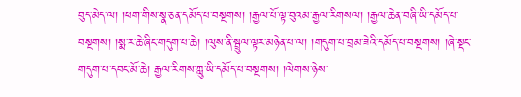བུད་མེད་ལ། །ཕག་གིས་སྣ་ཅན་དམོད་པ་བསྔགས། །རྒྱལ་པོ་ལྟ་བུའམ་རྒྱལ་རིགསལ། །རྒྱལ་ཆེན་བཞི་ཡི་དམོད་པ་བསྔགས། །སྨ་ར་ཆེ་ཞིང་གདུག་པ་ཆེ། །ལུས་ནི་སྦྲུལ་ལྟར་མཉེན་པ་ལ། །གདུག་པ་བྲམ་ཟེའི་དམོད་པ་བསྔགས། །ཞེ་སྡང་གདུག་པ་དབང་མོ་ཆེ། རྒྱལ་རིགས་ཀླུ་ཡི་དམོད་པ་བསྔགས། །ལེགས་ཉེས་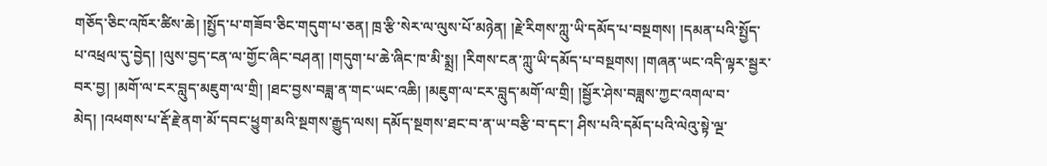གཅོད་ཅིང་འཁོར་ཚིས་ཆེ། །སྤྱོད་པ་གཟོབ་ཅིང་གདུག་པ་ཅན། ཁྲ་རྩི་སེར་ལ་ལུས་པོ་མཉེན། །རྗེ་རིགས་ཀླུ་ཡི་དམོད་པ་བསྔགས། །དམན་པའི་སྤྱོད་པ་འཕྲལ་དུ་བྱེད། །ལུས་བྱད་ངན་ལ་གྱོང་ཞིང་བཤན། །གདུག་པ་ཆེ་ཞིང་ཁ་མི་སྨྲ། །རིགས་ངན་ཀླུ་ཡི་དམོད་པ་བསྔགས། །གཞན་ཡང་འདི་ལྟར་སྦྱར་བར་བྱ། །མགོ་ལ་ངར་བླུད་མཇུག་ལ་གྲི། །ཐང་བྱས་བཟླ་ན་གང་ཡང་འཆི། །མཇུག་ལ་ངར་བླུད་མགོ་ལ་གྲི། །སྦྱོར་ཤེས་བཟླས་ཀྱང་འགལ་བ་མེད། །འཕགས་པ་རྡོ་རྗེ་ནག་མོ་དབང་ཕྱུག་མའི་སྔགས་རྒྱུད་ལས། དམོད་སྔགས་ཐང་བ་ན་ཡ་བརྩི་བ་དང་། ཤིས་པའི་དམོད་པའི་ལེའུ་སྟེ་ལྔ་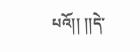པའོ།། །།དེ་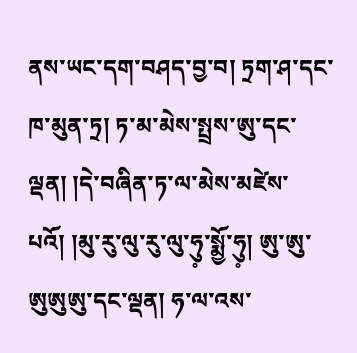ནས་ཡང་དག་བཤད་བྱ་བ། ཏྲག་ཤ་དང་ཁ་མུན་ཏྲ། ཏ་མ་མེས་སྤྲས་ཨུ་དང་ལྡན། །དེ་བཞིན་ཏ་ལ་མེས་མཛེས་པའོ། །མུ་རུ་ལུ་རུ་ལུ་ཧུ༷་སྨྱོ་ཧུ༷། ཨུ་ཨུ་ཨུཨུཨུ་དང་ལྡན། ཧ་ལ་འས་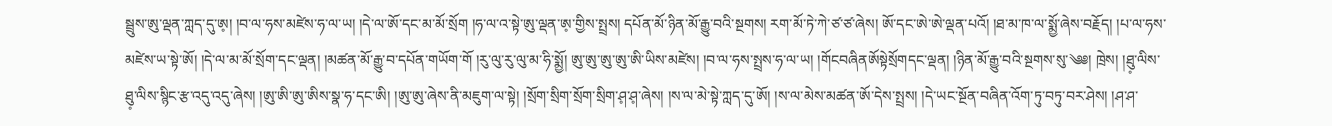སྦྲུས་ཨུ་ལྡན་ཀླད་དུ་ཨ༷། །བ་ལ་ཧས་མཛེས་ཧ་ལ་ཡ། །དེ་ལ་ཨོ་དང་མ་མོ་སྲོག །ཧ་ལ་འ་སྟེ་ཨུ་ལྡན་ཨ༷་གྱིས་སྤྲས། དཔོན་མོ་ཉིན་མོ་རྒྱུ་བའི་སྔགས། རག་མོ་ཏེ་ཀེ་ཙ་ཙ་ཞེས། ཨོ་དང་ཨེ་ཨེ་ལྡན་པའོ། །ཐ་མ་ཁ་ལ་སྨྱོ་ཞེས་བརྗོད། །པ་ལ་ཧས་མཛེས་ཡ་སྟེ་ཨོ། །དེ་ལ་མ་མོ་སྲོག་དང་ལྡན། །མཚན་མོ་རྒྱུ་བ་དཔོན་གཡོག་གོ །རུ་ལུ་རུ་ལུ་མ་ཧི་སྨྱོ། ཨུ་ཨུ་ཨུ་ཨུ་ཨི་ཡིས་མཛེས། །བ་ལ་ཧས་སྤྲས་ཧ་ལ་ཡ། །གོངབཞིནཨོསྟེསྲོགདང་ལྡན། །ཉིན་མོ་རྒྱུ་བའི་སྔགས་སུ་༄༅། ཁྲེས། །ཐུ༷་ལིས་ཐུ༷་ལིས་སྙིང་རྩ་འདུ་འདུ་ཞེས། །ཨུ་ཨི་ཨུ་ཨིས་སྣ་ཧ་དང་ཨི། །ཨུ་ཨུ་ཞེས་ནི་མཇུག་ལ་སྟེ། །སྲོག་སྲིག་སྲོག་སྲིག་ཤ༷་ཤ༷་ཞེས། །ས་ལ་མེ་སྟེ་ཀླད་དུ་ཨོ། །ས་ལ་མེས་མཚན་ཨོ་དེས་སྤྲས། །དེ་ཡང་སྔོན་བཞིན་འོག་ཏུ་བཏུ་བར་ཤེས། །ཤ་ཤ་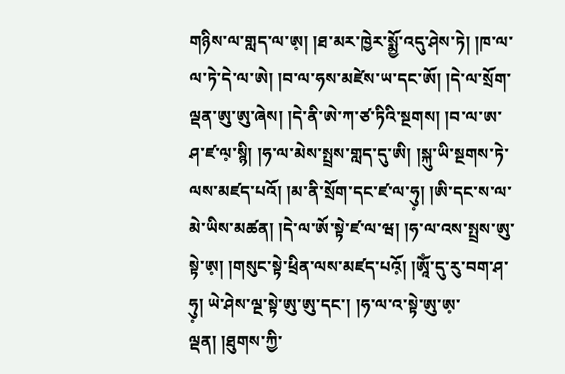གཉིས་ལ་གླད་ལ་ཨ༷། །ཐ་མར་ཁྱེར་སྨྱོ་འདུ་ཤེས་ཏེ། །ཁ་ལ་ལ་ཏེ་དེ་ལ་ཨེ། །བ་ལ་ཧས་མཛེས་ཡ་དང་ཨོ། །དེ་ལ་སྲོག་ལྡན་ཨུ་ཨུ་ཞེས། །དེ་ནི་ཨེ་ཀ་ཙ་ཏིའི་སྔགས། །བ་ལ་ཨ་ཤ་ཛ་ལ༷་སྙི། །ཧ་ལ་མེས་སྤྲས་གླད་དུ་ཨི། །སྐུ་ཡི་སྔགས་ཏེ་ལས་མཛད་པའོ། །མ་ནི་སྲོག་དང་ཛ་ལ་ཧུ༷། །ཨི་དང་ས་ལ་མེ་ཡིས་མཚན། །དེ་ལ་ཨོ་སྟེ་ཛ་ལ་ཝ། །ཧ་ལ་འས་སྤྲས་ཨུ་སྟེ་ཨ༷། །གསུང་སྟེ་ཕྲིན་ལས་མཛད་པའོ༷། །ཨཱོཾ་དུ་རུ་བག་ཤ་ཧུ༷། ཡེ་ཤེས་ལྔ་སྟེ་ཨུ་ཨུ་དང་། །ཧ་ལ་འ་སྟེ་ཨུ་ཨ༷་ལྡན། །ཐུགས་ཀྱི་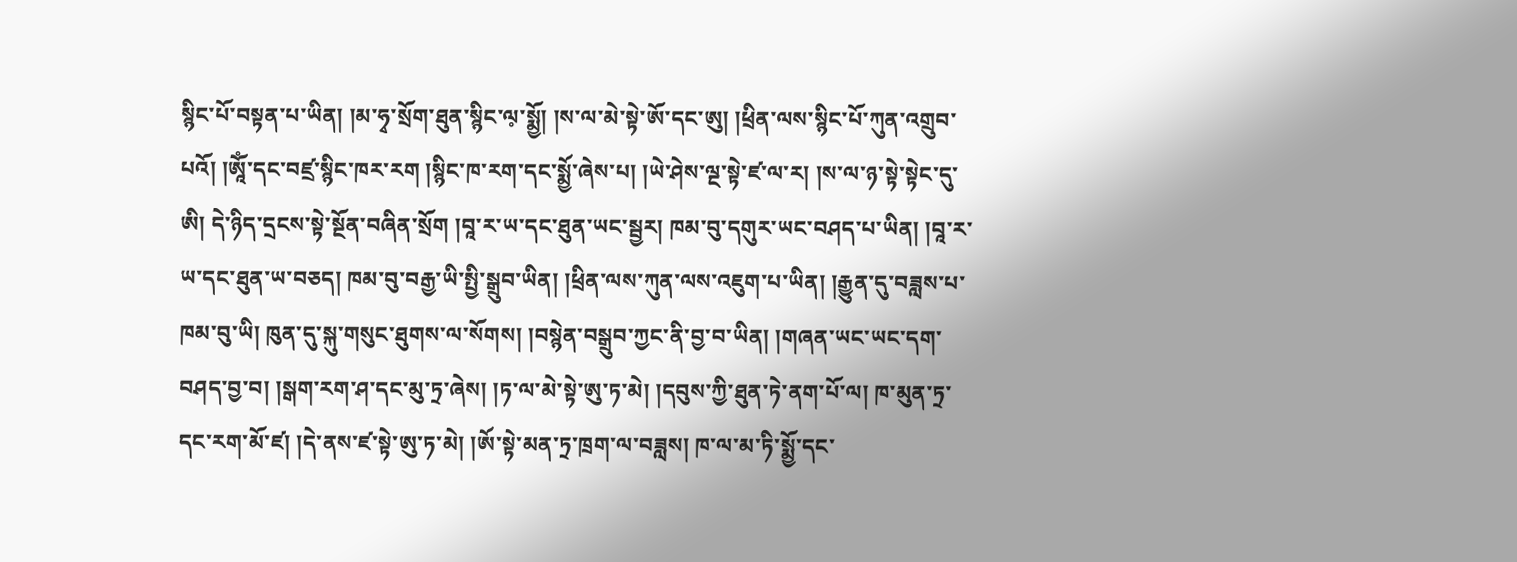སྙིང་པོ་བསྟན་པ་ཡིན། །མ་ཧྭ་སྲོག་ཐུན་སྙིང་ལ༷་སྨྱོ། །ས་ལ་མེ་སྟེ་ཨོ་དང་ཨུ། །ཕྲིན་ལས་སྙིང་པོ་ཀུན་འགྲུབ་པའོ། །ཨཱོཾ་དང་བཛྲ་སྙིང་ཁར་རག །སྙིང་ཁ་རག་དང་སྨྱོ་ཞེས་པ། །ཡེ་ཤེས་ལྔ་སྟེ་ཛ་ལ་ར། །ས་ལ་ཉ་སྟེ་སྟེང་དུ་ཨི། དེ་ཉིད་དྲངས་སྟེ་སྔོན་བཞིན་སྲོག །བཱ་ར་ཡ་དང་ཐུན་ཡང་སྦྱར། ཁམ་བུ་དགུར་ཡང་བཤད་པ་ཡིན། །བཱ་ར་ཡ་དང་ཐུན་ཡ་བཅད། ཁམ་བུ་བརྒྱ་ཡི་སྤྱི་སྒྲུབ་ཡིན། །ཕྲིན་ལས་ཀུན་ལས་འཇུག་པ་ཡིན། །རྒྱུན་དུ་བཟླས་པ་ཁམ་བུ་ཡི། ཁུན་དུ་སྐུ་གསུང་ཐུགས་ལ་སོགས། །བསྙེན་བསྒྲུབ་ཀྱང་ནི་བྱ་བ་ཡིན། །གཞན་ཡང་ཡང་དག་བཤད་བྱ་བ། །སྒག་རག་ཤ་དང་མུ་ཏྲ་ཞེས། །ཏ་ལ་མེ་སྟེ་ཨུ་ཏ་མེ། །དབུས་ཀྱི་ཐུན་ཏེ་ནག་པོ་ལ། ཁ་མུན་ཏྲ་དང་རག་མོ་ཛ། །དེ་ནས་ཛ་སྟེ་ཨུ་ཏ་མེ། །ཨོ་སྟེ་མན་ཏྲ་ཁྲག་ལ་བཟླས། ཁ་ལ་མ་ཏི་སྨྱོ་དང་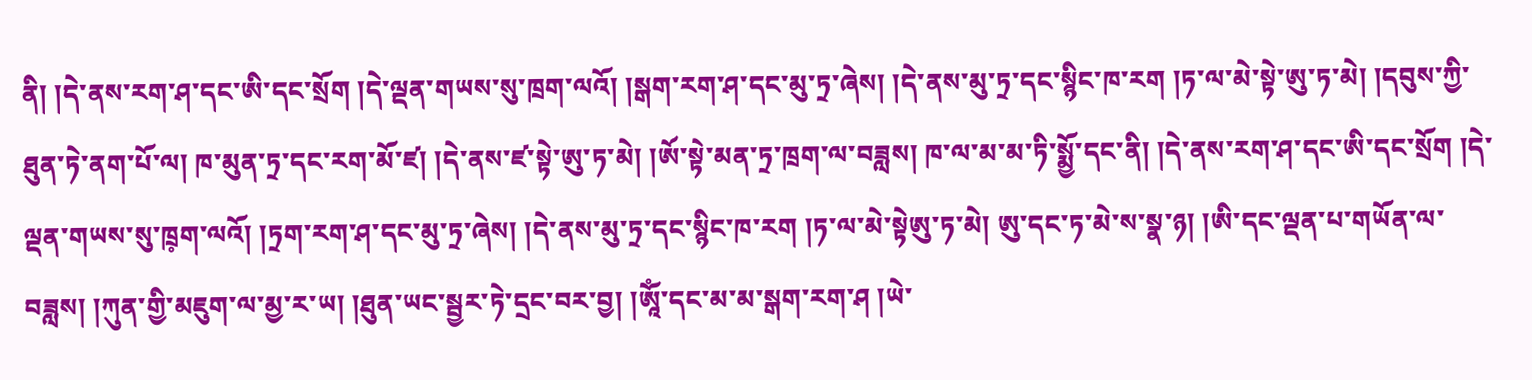ནི། །དེ་ནས་རག་ཤ་དང་ཨི་དང་སྲོག །དེ་ལྡན་གཡས་སུ་ཁྲག་ལའོ། །སྒག་རག་ཤ་དང་མུ་ཏྲ་ཞེས། །དེ་ནས་མུ་ཏྲ་དང་སྙིང་ཁ་རག །ཏ་ལ་མེ་སྟེ་ཨུ་ཏ་མེ། །དབུས་ཀྱི་ཐུན་ཏེ་ནག་པོ་ལ། ཁ་མུན་ཏྲ་དང་རག་མོ་ཛ། །དེ་ནས་ཛ་སྟེ་ཨུ་ཏ་མེ། །ཨོ་སྟེ་མན་ཏྲ་ཁྲག་ལ་བཟླས། ཁ་ལ་མ་མ་ཏི་སྨྱོ་དང་ནི། །དེ་ནས་རག་ཤ་དང་ཨི་དང་སྲོག །དེ་ལྡན་གཡས་སུ་ཁྲ༷ག་ལའོ། །ཏྲག་རག་ཤ་དང་མུ་ཏྲ་ཞེས། །དེ་ནས་མུ་ཏྲ་དང་སྙིང་ཁ་རག །ཏ་ལ་མེ་སྟེཨུ་ཏ་མེ། ཨུ་དང་ཏ་མེ་ས་སྣ་ཉ། །ཨི་དང་ལྡན་པ་གཡོན་ལ་བཟླས། །ཀུན་གྱི་མཇུག་ལ་མྱ་ར་ཡ། །ཐུན་ཡང་སྦྱར་ཏེ་དྲང་བར་བྱ། །ཨཱོཾ་དང་མ་མ་སྒག་རག་ཤ །ཡེ་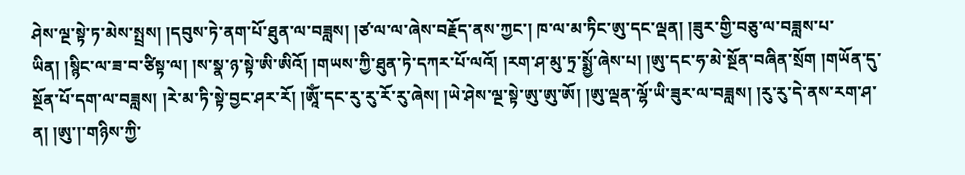ཤེས་ལྔ་སྟེ་ཏ་མེས་སྤྲས། །དབུས་ཏེ་ནག་པོ་ཐུན་ལ་བཟླས། །ཙ་ལ་ལ་ཞེས་བརྗོད་ནས་ཀྱང་། ཁ་ལ་མ་ཏིང་ཨུ་དང་ལྡན། །ཟུར་གྱི་བཅུ་ལ་བཟླས་པ་ཡིན། །སྙིང་ལ་ཟ་བ་ཙིསྟ་ལ། །ས་སྣ་ཉ་སྟེ་ཨི་ཨིའོ། །གཡས་ཀྱི་ཐུན་ཏེ་དཀར་པོ་ལའོ། །རག་ཤ་མུ་ཏྲ་སྨྱོ་ཞེས་པ། །ཨུ་དང་ཧ་མེ་སྔོན་བཞིན་སྲོག །གཡོན་དུ་སྔོན་པོ་དག་ལ་བཟླས། །རེ་མ་ཏི་སྟེ་བྱང་ཤར་རོ། །ཨཱོཾ་དང་རུ་རུ་རོ་རུ་ཞེས། །ཡེ་ཤེས་ལྔ་སྟེ་ཨུ་ཨུ་ཨོ། །ཨུ་ལྡན་ལྷོ་ཡི་ཟུར་ལ་བཟླས། །རུ་རུ་དེ་ནས་རག་ཤ་ན། །ཨུ་།་གཉིས་ཀྱི་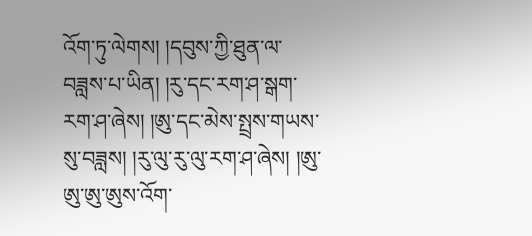འོག་ཏུ་ལེགས། །དབུས་ཀྱི་ཐུན་ལ་བཟླས་པ་ཡིན། །རུ་དང་རག་ཤ་སྒག་རག་ཤ་ཞེས། །ཨུ་དང་མེས་སྤྲས་གཡས་སུ་བཟླས། །རུ་ལུ་རུ་ལུ་རག་ཤ་ཞེས། །ཨུ་ཨུ་ཨུ་ཨུས་འོག་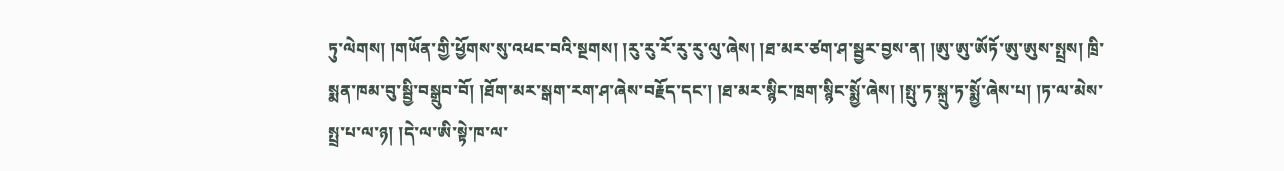ཏུ་ལེགས། །གཡོན་གྱི་ཕྱོགས་སུ་འཕང་བའི་སྔགས། །རུ་རུ་རོ་རུ་རུ་ལུ་ཞེས། །ཐ་མར་ཙག་ཤ་སྦྱར་བྱས་ན། །ཨུ་ཨུ་ཨོཏོ་ཨུ་ཨུས་སྤྲས། ཁྲི་སྨན་ཁམ་བུ་སྦྱི་བསྒྲུབ་བོ། །ཐོག་མར་སྒག་རག་ཤ་ཞེས་བརྗོད་དང་། །ཐ་མར་སྙིང་ཁྲག་སྙིང་སྨྱོ་ཞེས། །སྤུ་ཏ་སྐྲུ་ཏ་སྨྱོ་ཞེས་པ། །ཏ་ལ་མེས་སྤྲ་པ་ལ་ཉ། །དེ་ལ་ཨི་སྟེ་ཁ་ལ་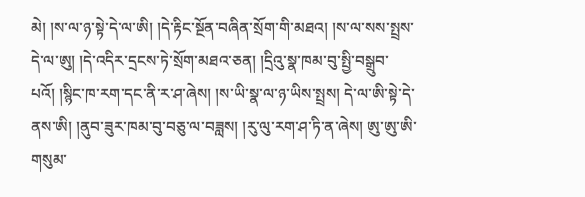མེ། །ས་ལ་ཉ་སྟེ་དེ་ལ་ཨི། །དེ་རྟིང་སྔོན་བཞིན་སྲོག་གི་མཐའ། །ས་ལ་སས་སྤྲས་དེ་ལ་ཨུ། །དེ་འདིར་དྲངས་ཏེ་སྲོག་མཐའ་ཅན། །དྲིའུ་སྣ་ཁམ་བུ་སྤྱི་བསྒྲུབ་པའོ། །སྙིང་ཁ་རག་དང་ནི་ར་ཤ་ཞེས། །ས་ཡི་སྣ་ལ་ཉ་ཡིས་སྤྲས། དེ་ལ་ཨི་སྟེ་དེ་ནས་ཨི། །ནུབ་ཟུར་ཁམ་བུ་བཅུ་ལ་བཟླས། །རུ་ལུ་རག་ཤ་ཏི་ན་ཞེས། ཨུ་ཨུ་ཨི་གསུམ་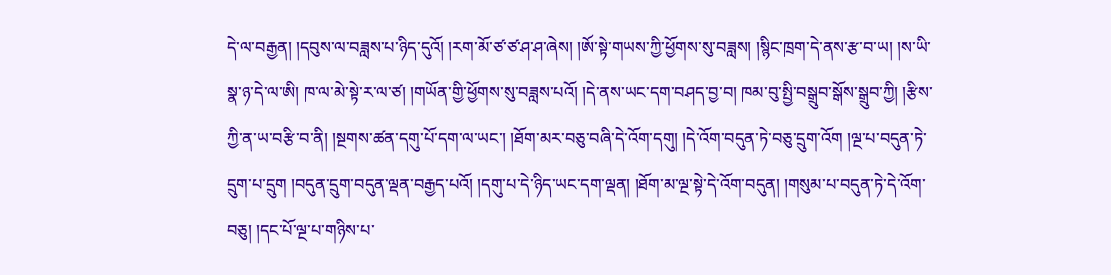དེ་ལ་བརྒྱན། །དབུས་ལ་བཟླས་པ་ཉིད་དུའོ། །རག་མོ་ཙ་ཙ་ཤ་ཤ་ཞེས། །ཨོ་སྟེ་གཡས་ཀྱི་ཕྱོགས་སུ་བཟླས། །སྙིང་ཁྲག་དེ་ནས་རྩ་བ་ཡ། །ས་ཡི་སྣ་ཉ་དེ་ལ་ཨི། ཁ་ལ་མེ་སྟེ་ར་ལ་ཙ། །གཡོན་གྱི་ཕྱོགས་སུ་བཟླས་པའོ། །དེ་ནས་ཡང་དག་བཤད་བྱ་བ། ཁམ་བུ་སྤྱི་བསྒྲུབ་སྒོས་སྒྲུབ་ཀྱི། །རྩིས་ཀྱི་ན་ཡ་བརྩི་བ་ནི། །སྔགས་ཚན་དགུ་པོ་དག་ལ་ཡང་། །ཐོག་མར་བཅུ་བཞི་དེ་འོག་དགུ། །དེ་འོག་བདུན་ཏེ་བཅུ་དྲུག་འོག །ལྔ་པ་བདུན་ཏེ་དྲུག་པ་དྲུག །བདུན་དྲུག་བདུན་ལྡན་བརྒྱད་པའོ། །དགུ་པ་དེ་ཉིད་ཡང་དག་ལྡན། །ཐོག་མ་ལྔ་སྟེ་དེ་འོག་བདུན། །གསུམ་པ་བདུན་ཏེ་དེ་འོག་བཅུ། །དང་པོ་ལྔ་པ་གཉིས་པ་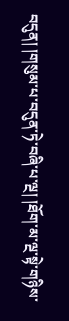བདུན། །གསུམ་པ་བདུན་ཏེ་བཞི་པ་ལྔ། །ཐོག་མ་ལྔ་སྟེ་གཉིས་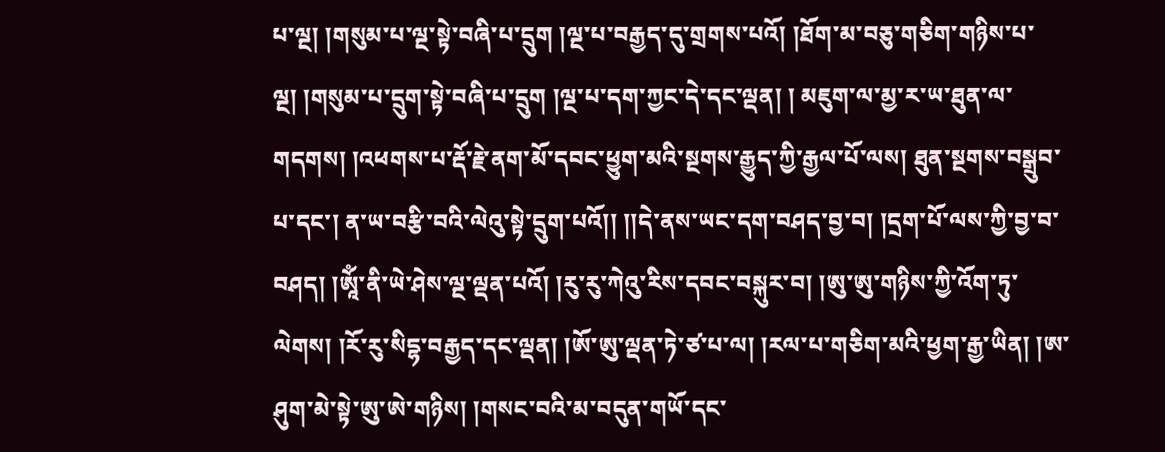པ་ལྔ། །གསུམ་པ་ལྔ་སྟེ་བཞི་པ་དྲུག །ལྔ་པ་བརྒྱད་དུ་གྲགས་པའོ། །ཐོག་མ་བཅུ་གཅིག་གཉིས་པ་ལྔ། །གསུམ་པ་དྲུག་སྟེ་བཞི་པ་དྲུག །ལྔ་པ་དག་ཀྱང་དེ་དང་ལྡན། ། མཇུག་ལ་མྱ་ར་ཡ་ཐུན་ལ་གདགས། །འཕགས་པ་རྡོ་རྗེ་ནག་མོ་དབང་ཕྱུག་མའི་སྔགས་རྒྱུད་ཀྱི་རྒྱལ་པོ་ལས། ཐུན་སྔགས་བསྒྲུབ་པ་དང་། ན་ཡ་བརྩི་བའི་ལེའུ་སྟེ་དྲུག་པའོ།། །།དེ་ནས་ཡང་དག་བཤད་བྱ་བ། །དྲག་པོ་ལས་ཀྱི་བྱ་བ་བཤད། །ཨཱོཾ་ནི་ཡེ་ཤེས་ལྔ་ལྡན་པའོ། །རུ་རུ་ཀེའུ་རིས་དབང་བསྐུར་བ། །ཨུ་ཨུ་གཉིས་ཀྱི་འོག་ཏུ་ལེགས། །རོ་རུ་སིདྷ་བརྒྱད་དང་ལྡན། །ཨོ་ཨུ་ལྡན་ཏེ་ཙ་པ་ལ། །རལ་པ་གཅིག་མའི་ཕྱག་རྒྱ་ཡིན། །ཨ་ཤུག་མེ་སྟེ་ཨུ་ཨེ་གཉིས། །གསང་བའི་མ་བདུན་གཡོ་དང་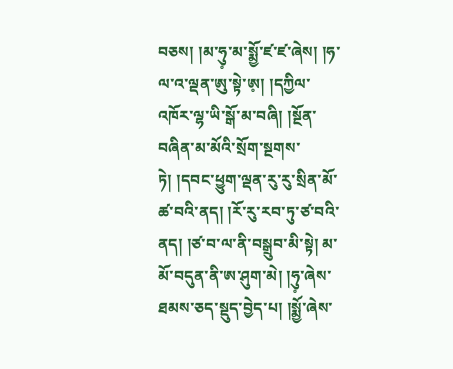བཅས། །མ་ཧུ༷་མ་སྨྱོ་ཛ་ཛ་ཞེས། །ཧ་ལ་འ་ལྡན་ཨུ་སྟེ་ཨ༷། །དཀྱིལ་འཁོར་ལྷ་ཡི་སྒོ་མ་བཞི། །སྔོན་བཞིན་མ་མོའི་སྲོག་སྔགས་ཏེ། །དབང་ཕྱུག་ལྡན་རུ་རུ་སྲིན་མོ་ཚ་བའི་ནད། །རོ་རུ་རབ་ཏུ་ཙ་བའི་ནད། །ཙ་བ་ལ་ནི་བསྒྲུབ་མི་སྟེ། མ་མོ་བདུན་ནི་ཨ་ཤུག་མེ། །ཧུ༷་ཞེས་ཐམས་ཅད་སྡུད་བྱེད་པ། །སྨྱོ་ཞེས་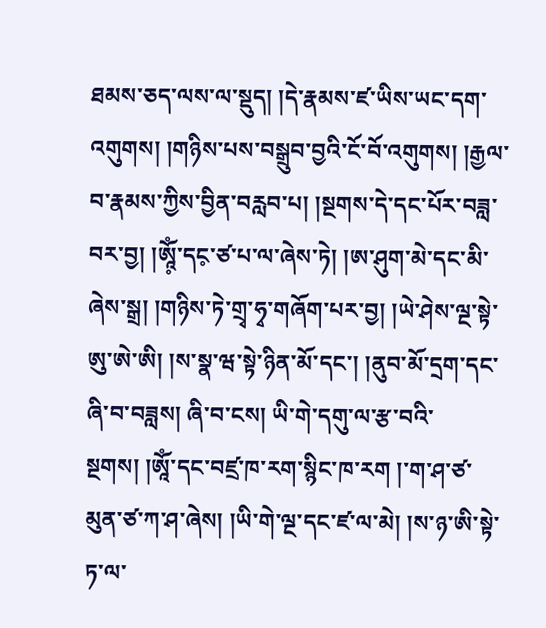ཐམས་ཅད་ལས་ལ་སྡུད། །དེ་རྣམས་ཛ་ཡིས་ཡང་དག་འགུགས། །གཉིས་པས་བསྒྲུབ་བྱའི་ངོ་བོ་འགུགས། །རྒྱལ་བ་རྣམས་ཀྱིས་བྱིན་བརླབ་པ། །སྔགས་དེ་དང་པོར་བཟླ་བར་བྱ། །ཨཱོཾ༷་དང༷་ཙ་པ་ལ་ཞེས་ཏེ། །ཨ་ཤུག་མེ་དང་མི་ཞེས་སྒྲ། །གཉིས་ཏེ་གྲྭ་ཧྭ་གཞོག་པར་བྱ། །ཡེ་ཤེས་ལྔ་སྟེ་ཨུ་ཨེ་ཨི། །ས་སྣ་ཝ་སྟེ་ཉིན་མོ་དང་། །ནུབ་མོ་དྲག་དང་ཞི་བ་བཟླས། ཞི་བ་ངས། ཡི་གེ་དགུ་ལ་རྩ་བའི་སྔགས། །ཨཱོཾ་དང་བཛྲ་ཁ་རག་སྙིང་ཁ་རག །་ག་ཤ་ཙ་མུན་ཙ་ཀ་ཤ་ཞེས། །ཡི་གེ་ལྔ་དང་ཛ་ལ་མེ། །ས་ཉ་ཨི་སྟེ་ཏ་ལ་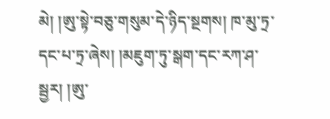མེ། །ཨུ་སྟེ་བཅུ་གསུམ་དེ་ཉིད་སྔགས། ཁ་མུ་ཏྲ་དང་པ་ཏྲ་ཞེས། །མཇུག་ཏུ་སྒག་དང་རཀ་ཤ་སྦྱར། །ཨུ་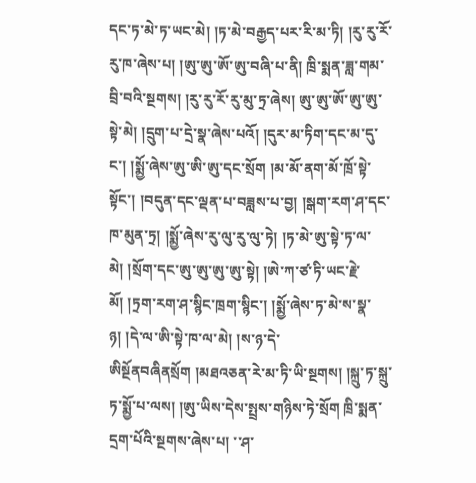དང་ཏ་མེ་ཏ་ཡང་མེ། །ཏ་མེ་བརྒྱད་པར་རི་མ་ཏི། །རུ་རུ་རོ་རུ་ཁ་ཞེས་པ། །ཨུ་ཨུ་ཨོ་ཨུ་བཞི་པ་ནི། ཁྲི་སྨན་ཟླ་གམ་བྲི་བའི་སྔགས། །རུ་རུ་རོ་རུ་མུ་ཏྲ་ཞེས། ཨུ་ཨུ་ཨོ་ཨུ་ཨུ་སྟེ་མེ། །དྲུག་པ་དྲེ་སྣ་ཞེས་པའོ། །དུར་མ་ཏིག་དང་མ་དུ་ང་། །སྨྱོ་ཞེས་ཨུ་ཨི་ཨུ་དང་སྲོག །མ་མོ་ནག་མོ་ཁྲོ་སྟེ་སྟོང་། །བདུན་དང་ལྡན་པ་བཟླས་པ་བྱ། །སྒག་རག་ཤ་དང་ཁ་མུན་ཏྲ། །སྨྱོ་ཞེས་རུ་ལུ་རུ་ལུ་ཏེ། །ཏ་མེ་ཨུ་སྟེ་ཏ་ལ་མེ། །སྲོག་དང་ཨུ་ཨུ་ཨུ་ཨུ་སྟེ། །ཨེ་ཀ་ཙ་ཏི་ཡང་རྗེ་མོ། །ཏྲག་རག་ཤ་སྙིང་ཁྲག་སྙིང་། །སྨྱོ་ཞེས་ཏ་མེ་ས་སྣ་ཉ། །དེ་ལ་ཨི་སྟེ་ཁ་ལ་མེ། །ས་ཉ་དེ་ཨིསྔོནབཞིནསྲོག །མཐའཅན་རེ་མ་ཏི་ཡི་སྔགས། །སྐྲུ་ཏ་སྐྲུ་ཏ་སྨྱོ་པ་ལས། །ཨུ་ཡིས་དེས་སྤྲས་གཉིས་ཏེ་སྲོག ཁྲི་སྨན་དྲག་པོའི་སྔགས་ཞེས་པ། ་་ཤ་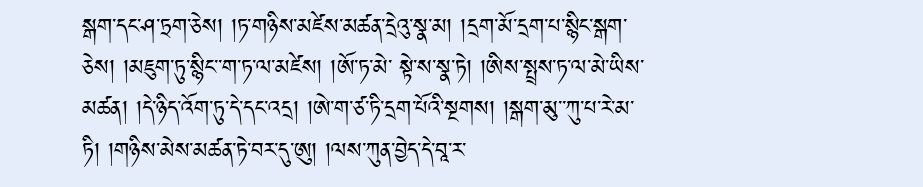སྒག་དང་ཤ་ཏྲག་ཅེས། །ཏ་གཉིས་མཛེས་མཚན་དྲེའུ་སྣ་མ། །དྲག་མོ་དྲག་པ་སྙིང་སྒག་ཅེས། །མཇུག་ཏུ་སྙིང་་ག་ཏ་ལ་མཛེས། །ཨོ་ཏ་མེ་ སྟེ་ས་སྣ་ཏེ། །ཨིས་སྤྲས་ཏ་ལ་མེ་ཡིས་མཚན། །དེ་ཉིད་འོག་ཏུ་དེ་དང་འདྲ། །ཨེ་ག་ཙ་ཏི་དྲག་པོའི་སྔགས། །སྒག་མུ་་ཀུ་པ་རེ་མ་ཏི། །གཉིས་མེས་མཚན་ཏེ་བར་དུ་ཨུ། །ལས་ཀུན་བྱེད་དེ་བཱ་ར་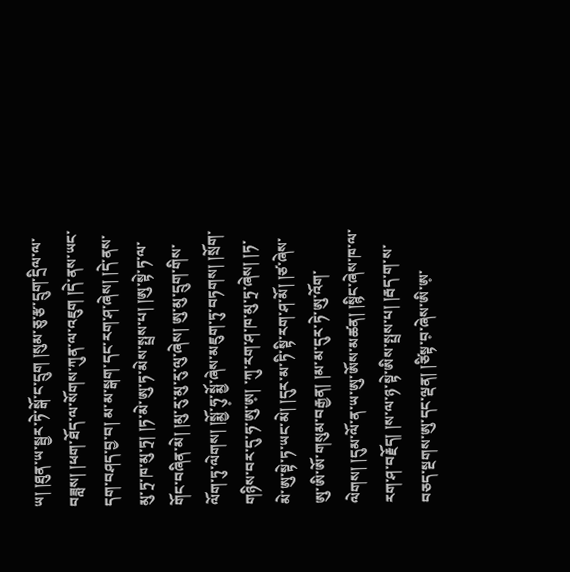ཡ། །ཐུན་ཡ་སྦྱར་ཏེ་སྒོ་ང་དྲུག །སུམ་ཅུ་རྩ་དྲུག་དྲིལ་ལ་བཟླས། །ཕག་ཐོད་ལ་སོགས་ཀུན་ལ་འཇུག །དེ་ནས་ཡང་དག་བཤད་བྱ་བ། མ་མ་སྒག་དང་རག་ཤ་ཞེས། །དེ་ནས་མུ་ཏྲ་ཁ་མུ་ཏྲ། །ཏ་མེ་ཨུ་ཏ་མེས་སྤྲས་པ། །ཨུ་སྟེ་ཏ་ལ་གོང་བཞིན་མེ། །མུ་རུ་མུ་རུ་ལུ་ཞེས། ཨུ་མུ་དྲུག་གིས་ལོག་ཏུ་ལེགས། །སྨྱོ་ཧུ༷་སྨྱོ་ཞེས་མཇུག་ཏུ་བཏགས། །སྲོག་གཉིས་བར་དུ་ཧ་ཨུ་ཨ༷། ་ཀུ་རག་ཤ་ཁ་མུ་ཏྲ་ཞེས། །ཏ་མེ་ཨུ་སྟེ་ཏ་ཡང་མེ། །དུར་མ་ཏི་སྟི་རག་ཤ་མོ། །ཙ་ཞེས་ཨུ་ཨི་ཨོ་གསུམ་བརྒྱན། །མ་མ་དུར་ཏེ་ཨུ་འོག་ལེགས། །དུམ་ལོ་ན་ཡ་ཨུ་ཨོས་མཚན། །སྙིང་ཞེས་ཁ་ལ་རག་ཤ་བརྗོད། །ས་ལ་ཉ་སྟེ་ཨིས་སྤྲས་པ། །རྦད་ག་ས་བཅད་སྔགས་ཨུ་དང་ལྡན། །ཙིསྟ་བ༷་ཞེས་ཨི་ཨ༷་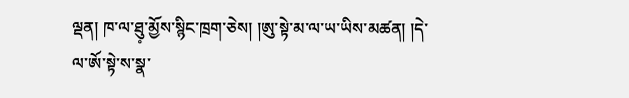ལྡན། ཁ་ལ་ཐུ༷་མྱོས་སྙིང་ཁྲག་ཅེས། །ཨུ་སྟེ་མ་ལ་ཡ་ཡིས་མཚན། །དེ་ལ་ཨོ་སྟེ་ས་སྣ་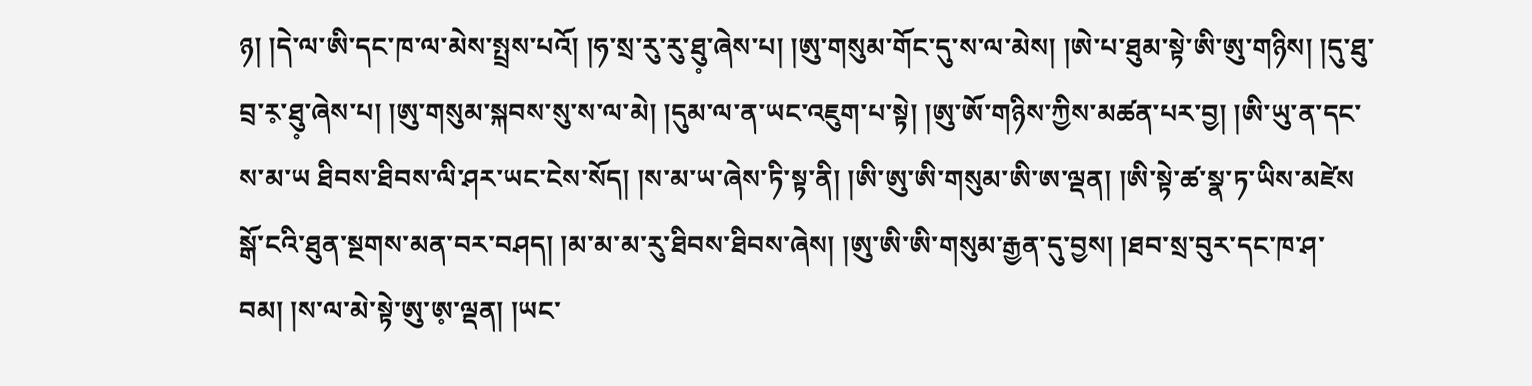ཉ། །དེ་ལ་ཨི་དང་ཁ་ལ་མེས་སྤྲས་པའོ། །ཧ་སྲ་རུ་རུ་ཐུ༷་ཞེས་པ། །ཨུ་གསུམ་གོང་དུ་ས་ལ་མེས། །ཨེ་པ་ཐུམ་སྟེ་ཨི་ཨུ་གཉིས། །དུ་ཐུ་བྲ་ར༷་ཐུ༷་ཞེས་པ། །ཨུ་གསུམ་སྐབས་སུ་ས་ལ་མེ། །དུམ་ལ་ན་ཡང་འཇུག་པ་སྟེ། །ཨུ་ཨོ་གཉིས་ཀྱིས་མཚན་པར་བྱ། །ཨི་ཡུ་ན་དང་ས་མ་ཡ ཐིབས་ཐིབས་ལི་ཤར་ཡང་ངེས་སོད། །ས་མ་ཡ་ཞེས་ཏི་སྟ་ནི། །ཨི་ཨུ་ཨི་གསུམ་ཨི་ཨ་ལྡན། །ཨི་སྟེ་ཚ་སྣ་ཏ་ཡིས་མཛེས སྒོ་ངའི་ཐུན་སྔགས་མན་བར་བཤད། །མ་མ་མ་རུ་ཐིབས་ཐིབས་ཞེས། །ཨུ་ཨི་ཨི་གསུམ་རྒྱན་དུ་བྱས། །ཐབ་སྲ་བུར་དང་ཁ་ཤ་བམ། །ས་ལ་མེ་སྟེ་ཨུ་ཨ༷་ལྡན། །ཡང་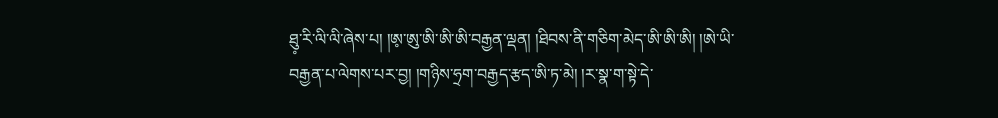ཐུ༷་རི་ལི་ལི་ཞེས་པ། །ཨ༷་ཨུ་ཨི་ཨི་ཨི་བརྒྱན་ལྡན། །ཐིབས་ནི་གཅིག་མེད་ཨི་ཨི་ཨི། །ཨེ་ཡི་བརྒྱན་པ་ལེགས་པར་བྱ། །གཉིས་ཧྲག་བརྒྱད་རྩད་ཨི་ཏ་མེ། །ར་སྣ་ག་སྟེ་དེ་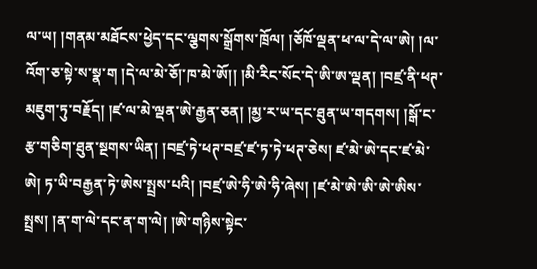ལ་ཡ། །གནམ་མཐོངས་ཕྱེད་དང་ལྕགས་སྒྲོགས་ཁྲོལ། །ཅོཁོ་ལྡན་ཕ་ལ་དེ་ལ་ཨེ། །ལ་འོག་ཅ་སྟེ་ས་སྣ་ག །དེ་ལ་མེ་ཅོ།་ཁ་མེ་ཨོ།། །མི་རིང་སོང་དེ་ཨི་ཨ་ལྡན། །བཛྲ་ནི་ཕཊ་མཇུག་ཏུ་བརྗོད། །ཛ་ལ་མེ་ལྡན་ཨེ་རྒྱན་ཅན། །མྱ་ར་ཡ་དང་ཐུན་ཡ་གདགས། །སྒོ་ང་རྩ་གཅིག་ཐུན་སྔགས་ཡིན། །བཛྲ་ཏེ་ཕཊ་བཛྲ་ཛ་ཏ་ཏེ་ཕཊ་ཅེས། ཛ་མེ་ཨེ་དང་ཛ་མེ་ཨེ། ཏ་ཡི་བརྒྱན་ཏེ་ཨེས་སྤྲས་པའི། །བཛྲ་ཨེ་ཧི་ཨེ་ཧི་ཞེས། །ཛ་མེ་ཨེ་ཨི་ཨེ་ཨིས་སྤྲས། །ན་ག་ལེ་དང་ན་ག་ལེ། །ཨེ་གཉིས་སྟེང་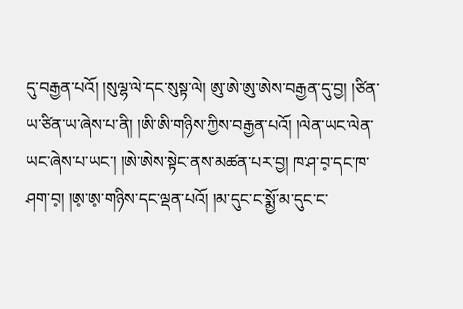དུ་བརྒྱན་པའོ། །སུལྷ་ལེ་དང་སུསྟ་ལེ། ཨུ་ཨེ་ཨུ་ཨེས་བརྒྱན་དུ་བྱ། །ཙིན་ཡ་ཙིན་ཡ་ཞེས་པ་ནི། །ཨི་ཨི་གཉིས་ཀྱིས་བརྒྱན་པའོ། །ལེན་ཡང་ལེན་ཡང་ཞེས་པ་ཡང་། །ཨེ་ཨེས་སྟེང་ནས་མཚན་པར་བྱ། ཁ་ཤ་བ༷་དང་ཁ་ཤག་བ༷། །ཨ༷་ཨ༷་གཉིས་དང་ལྡན་པའོ། །མ་དུང་ང་སྨྱོ་མ་དུང་ང་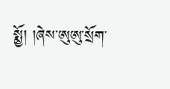སྨྱོ། །ཞེས་ཨུཨུ་སྲོག་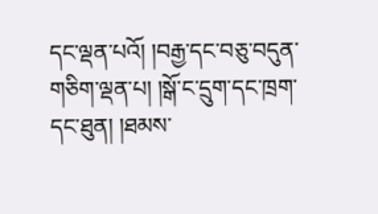དང་ལྡན་པའོ། །བརྒྱ་དང་བཅུ་བདུན་གཅིག་ལྡན་པ། །སྒོ་ང་དྲུག་དང་ཁྲག་དང་ཐུན། །ཐམས་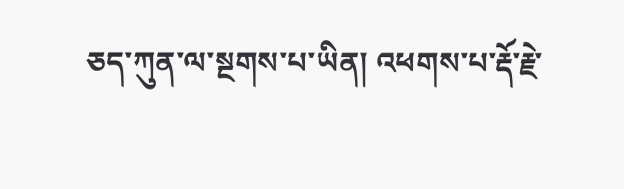ཅད་ཀུན་ལ་སྔགས་པ་ཡིན། འཕགས་པ་རྡོ་རྗེ་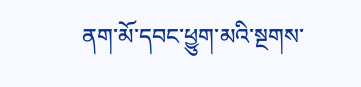ནག་མོ་དབང་ཕྱུག་མའི་སྔགས་